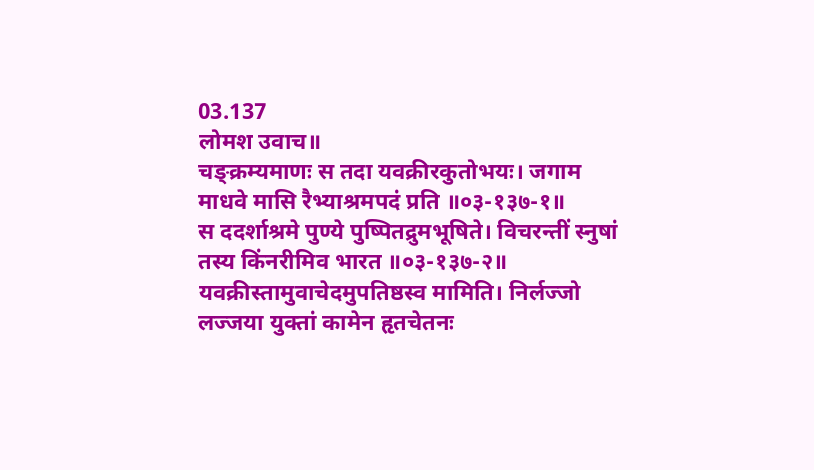03.137
लोमश उवाच॥
चङ्क्रम्यमाणः स तदा यवक्रीरकुतोभयः। जगाम माधवे मासि रैभ्याश्रमपदं प्रति ॥०३-१३७-१॥
स ददर्शाश्रमे पुण्ये पुष्पितद्रुमभूषिते। विचरन्तीं स्नुषां तस्य किंनरीमिव भारत ॥०३-१३७-२॥
यवक्रीस्तामुवाचेदमुपतिष्ठस्व मामिति। निर्लज्जो लज्जया युक्तां कामेन हृतचेतनः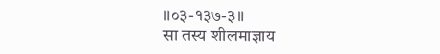॥०३-१३७-३॥
सा तस्य शीलमाज्ञाय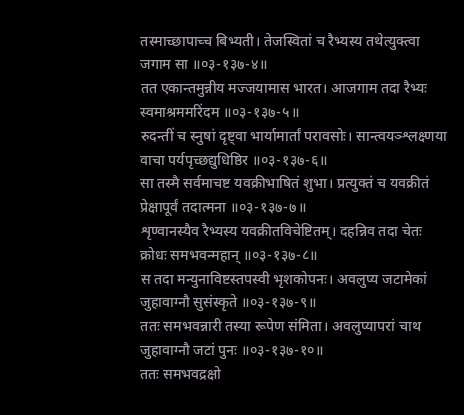तस्माच्छापाच्च बिभ्यती। तेजस्वितां च रैभ्यस्य तथेत्युक्त्वा जगाम सा ॥०३-१३७-४॥
तत एकान्तमुन्नीय मज्जयामास भारत। आजगाम तदा रैभ्यः स्वमाश्रममरिंदम ॥०३-१३७-५॥
रुदन्तीं च स्नुषां दृष्ट्वा भार्यामार्तां परावसोः। सान्त्वयञ्श्लक्ष्णया वाचा पर्यपृच्छद्युधिष्ठिर ॥०३-१३७-६॥
सा तस्मै सर्वमाचष्ट यवक्रीभाषितं शुभा। प्रत्युक्तं च यवक्रीतं प्रेक्षापूर्वं तदात्मना ॥०३-१३७-७॥
शृण्वानस्यैव रैभ्यस्य यवक्रीतविचेष्टितम्। दहन्निव तदा चेतः क्रोधः समभवन्महान् ॥०३-१३७-८॥
स तदा मन्युनाविष्टस्तपस्वी भृशकोपनः। अवलुप्य जटामेकां जुहावाग्नौ सुसंस्कृते ॥०३-१३७-९॥
ततः समभवन्नारी तस्या रूपेण संमिता। अवलुप्यापरां चाथ जुहावाग्नौ जटां पुनः ॥०३-१३७-१०॥
ततः समभवद्रक्षो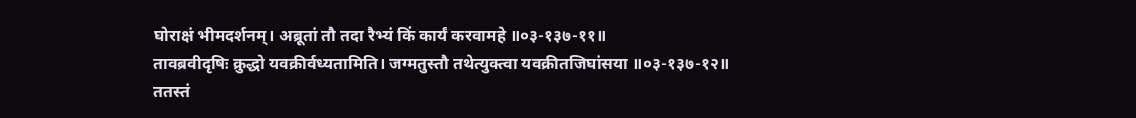घोराक्षं भीमदर्शनम्। अब्रूतां तौ तदा रैभ्यं किं कार्यं करवामहे ॥०३-१३७-११॥
तावब्रवीदृषिः क्रुद्धो यवक्रीर्वध्यतामिति। जग्मतुस्तौ तथेत्युक्त्वा यवक्रीतजिघांसया ॥०३-१३७-१२॥
ततस्तं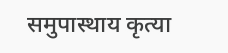समुपास्थाय कृत्या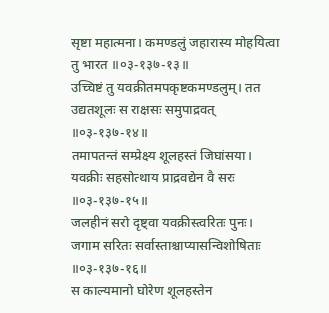सृष्टा महात्मना। कमण्डलुं जहारास्य मोहयित्वा तु भारत ॥०३-१३७-१३॥
उच्चिष्टं तु यवक्रीतमपकृष्टकमण्डलुम्। तत उद्यतशूलः स राक्षसः समुपाद्रवत् ॥०३-१३७-१४॥
तमापतन्तं सम्प्रेक्ष्य शूलहस्तं जिघांसया। यवक्रीः सहसोत्थाय प्राद्रवद्येन वै सरः ॥०३-१३७-१५॥
जलहीनं सरो दृष्ट्वा यवक्रीस्त्वरितः पुनः। जगाम सरितः सर्वास्ताश्चाप्यासन्विशोषिताः ॥०३-१३७-१६॥
स काल्यमानो घोरेण शूलहस्तेन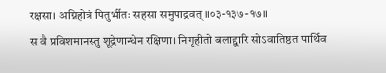रक्षसा। अग्निहोत्रं पितुर्भीतः सहसा समुपाद्रवत् ॥०३-१३७-१७॥
स वै प्रविशमानस्तु शूद्रेणान्धेन रक्षिणा। निगृहीतो बलाद्द्वारि सोऽवातिष्ठत पार्थिव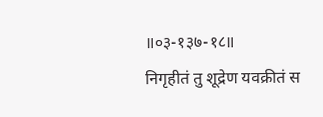॥०३-१३७-१८॥
निगृहीतं तु शूद्रेण यवक्रीतं स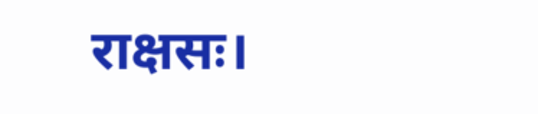राक्षसः।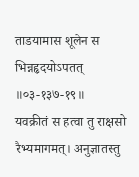ताडयामास शूलेन स भिन्नहृदयोऽपतत् ॥०३-१३७-१९॥
यवक्रीतं स हत्वा तु राक्षसो रैभ्यमागमत्। अनुज्ञातस्तु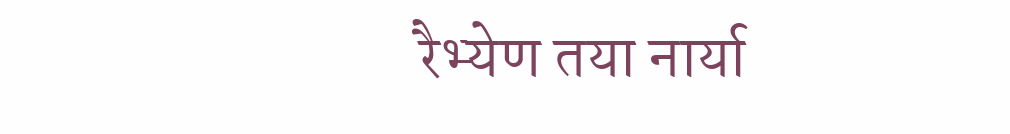रैभ्येण तया नार्या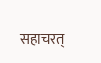सहाचरत्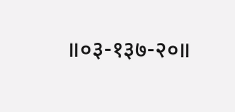॥०३-१३७-२०॥